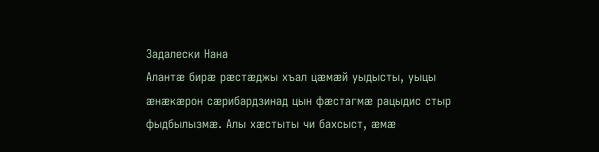Задалески Нана
Алантæ бирæ рæстæджы хъал цæмæй уыдысты, уыцы æнæкæрон сæрибардзинад цын фæстагмæ рацыдис стыр фыдбылызмæ. Алы хæстыты чи бахсыст, æмæ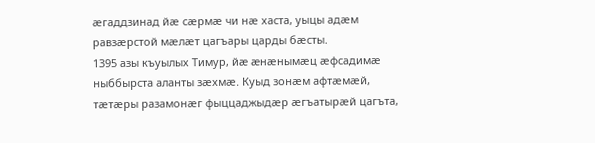æгаддзинад йæ сæрмæ чи нæ хаста, уыцы адæм равзæрстой мæлæт цагъары царды бæсты.
1395 азы къуылых Тимур, йæ æнæнымæц æфсадимæ ныббырста аланты зæхмæ. Куыд зонæм афтæмæй, тæтæры разамонæг фыццаджыдæр æгъатырæй цагъта,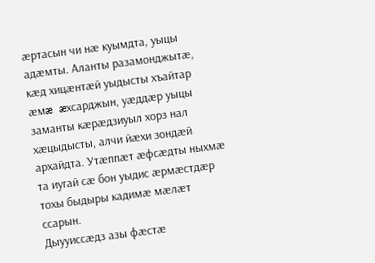æртасын чи нæ куымдта, уыцы адæмты. Аланты разамонджытæ, кæд хицæнтæй уыдысты хъайтар æмæ æхсарджын, уæддæр уыцы заманты кæрæдзиуыл хорз нал хæцыдысты, алчи йæхи зондæй архайдта. Утæппæт æфсæдты ныхмæ та иугай сæ бон уыдис æрмæстдæр тохы быдыры кадимæ мæлæт ссарын.
Дыууиссæдз азы фæстæ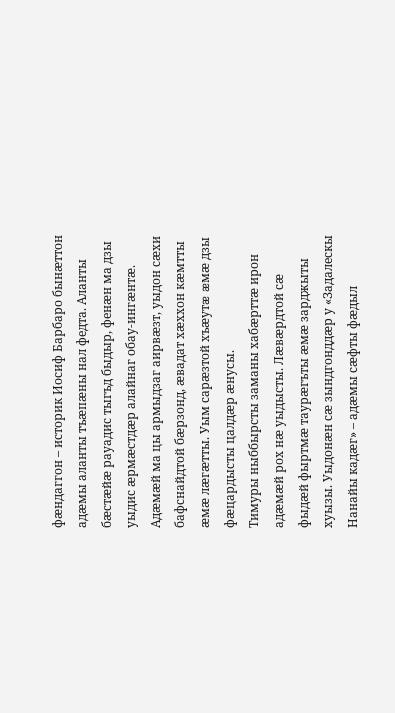фæндаггон – историк Иосиф Барбаро бынæттон адæмы аланты тъæпæны нал федта. Аланты бæстæйæ рауадис тыгъд быдыр, фенæн ма дзы уыдис æрмæстдæр алайнаг обау-ингæнтæ. Адæмæй ма цы армыдзаг аирвæзт, уыдон сæхи бафснайдтой бæрзонд, æвадат хæххон кæмтты æмæ лæгæтты. Уым сарæзтой хъæутæ æмæ дзы фæцардысты цалдæр æнусы.
Тимуры ныббырсты заманы хабæрттæ ирон адæмæй рох нæ уыдысты. Лæвæрдтой сæ фыдæй фыртмæ таурæгъты æмæ зарджыты хуызы. Уыдонæн сæ зындгонддæр у «Задалескы Нанайы кадæг» – адæмы сæфты фæдыл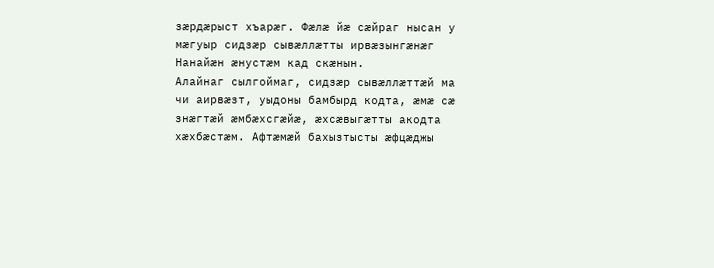зæрдæрыст хъарæг. Фæлæ йæ сæйраг нысан у мæгуыр сидзæр сывæллæтты ирвæзынгæнæг Нанайæн æнустæм кад скæнын.
Алайнаг сылгоймаг, сидзæр сывæллæттæй ма чи аирвæзт, уыдоны бамбырд кодта, æмæ сæ знæгтæй æмбæхсгæйæ, æхсæвыгæтты акодта хæхбæстæм. Афтæмæй бахызтысты æфцæджы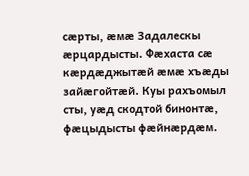сæрты, æмæ Задалескы æрцардысты. Фæхаста сæ кæрдæджытæй æмæ хъæды зайæгойтæй. Куы рахъомыл сты, уæд скодтой бинонтæ, фæцыдысты фæйнæрдæм.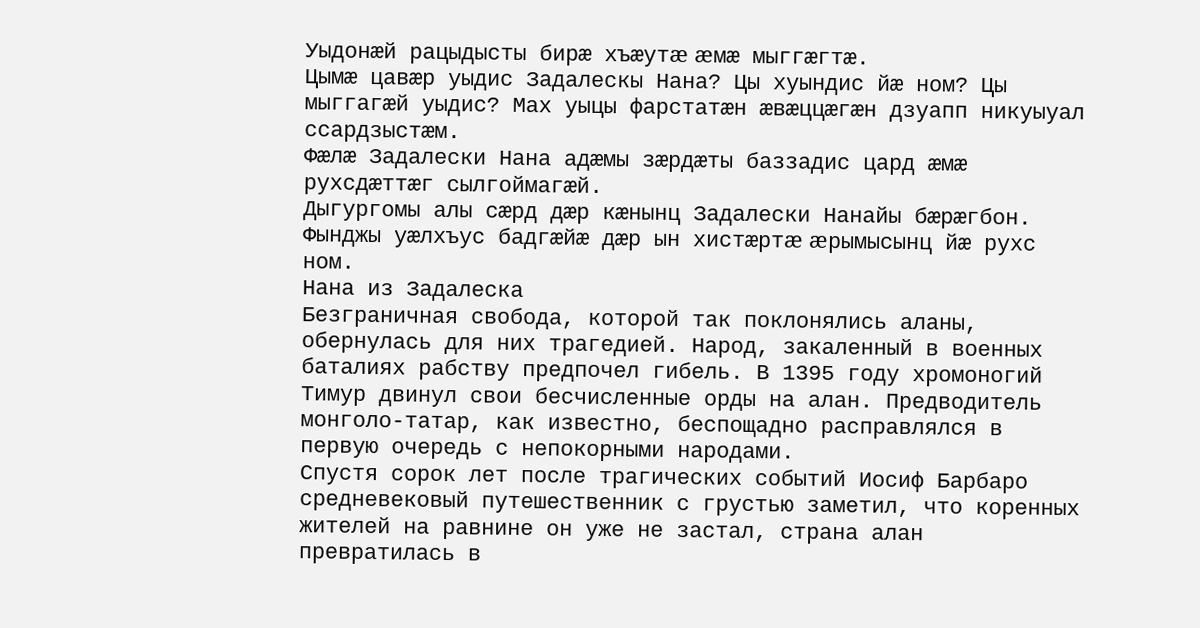Уыдонæй рацыдысты бирæ хъæутæ æмæ мыггæгтæ.
Цымæ цавæр уыдис Задалескы Нана? Цы хуындис йæ ном? Цы мыггагæй уыдис? Мах уыцы фарстатæн æвæццæгæн дзуапп никуыуал ссардзыстæм.
Фæлæ Задалески Нана адæмы зæрдæты баззадис цард æмæ рухсдæттæг сылгоймагæй.
Дыгургомы алы сæрд дæр кæнынц Задалески Нанайы бæрæгбон. Фынджы уæлхъус бадгæйæ дæр ын хистæртæ æрымысынц йæ рухс ном.
Нана из Задалеска
Безграничная свобода, которой так поклонялись аланы, обернулась для них трагедией. Народ, закаленный в военных баталиях рабству предпочел гибель. В 1395 году хромоногий Тимур двинул свои бесчисленные орды на алан. Предводитель монголо-татар, как известно, беспощадно расправлялся в первую очередь с непокорными народами.
Спустя сорок лет после трагических событий Иосиф Барбаро средневековый путешественник с грустью заметил, что коренных жителей на равнине он уже не застал, страна алан превратилась в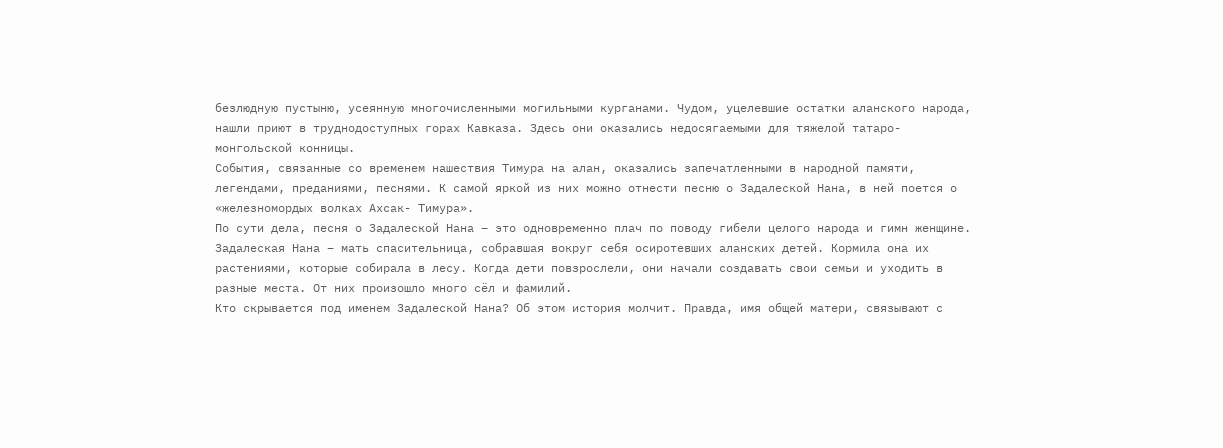безлюдную пустыню, усеянную многочисленными могильными курганами. Чудом, уцелевшие остатки аланского народа, нашли приют в труднодоступных горах Кавказа. Здесь они оказались недосягаемыми для тяжелой татаро-монгольской конницы.
События, связанные со временем нашествия Тимура на алан, оказались запечатленными в народной памяти, легендами, преданиями, песнями. К самой яркой из них можно отнести песню о Задалеской Нана, в ней поется о «железномордых волках Ахсак- Тимура».
По сути дела, песня о Задалеской Нана – это одновременно плач по поводу гибели целого народа и гимн женщине. Задалеская Нана – мать спасительница, собравшая вокруг себя осиротевших аланских детей. Кормила она их растениями, которые собирала в лесу. Когда дети повзрослели, они начали создавать свои семьи и уходить в разные места. От них произошло много сёл и фамилий.
Кто скрывается под именем Задалеской Нана? Об этом история молчит. Правда, имя общей матери, связывают с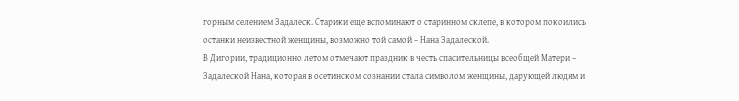горным селением Задалеск. Старики еще вспоминают о старинном склепе, в котором покоились останки неизвестной женщины, возможно той самой – Нана Задалеской.
В Дигории, традиционно летом отмечают праздник в честь спасительницы всеобщей Матери – Задалеской Нана, которая в осетинском сознании стала символом женщины, дарующей людям и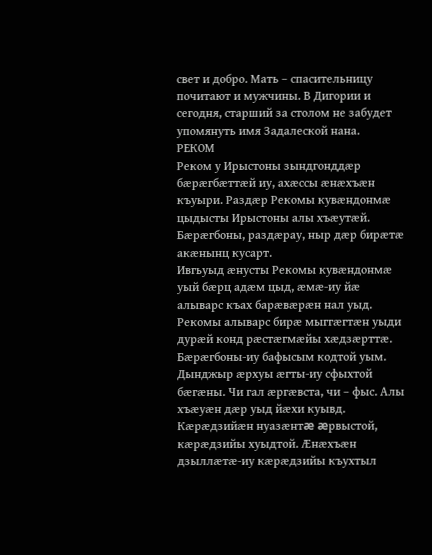свет и добро. Мать – спасительницу почитают и мужчины. В Дигории и сегодня, старший за столом не забудет упомянуть имя Задалеской нана.
РЕКОМ
Реком у Ирыстоны зындгонддæр бæрæгбæттæй иу, ахæссы æнæхъæн къуыри. Раздæр Рекомы кувæндонмæ цыдысты Ирыстоны алы хъæутæй. Бæрæгбоны, раздæрау, ныр дæр бирæтæ акæнынц кусарт.
Ивгьуыд æнусты Рекомы кувæндонмæ уый бæрц адæм цыд, æмæ-иу йæ алыварс къах барæвæрæн нал уыд.
Рекомы алыварс бирæ мыггæгтæн уыди дурæй конд рæстæгмæйы хæдзæрттæ. Бæрæгбоны-иу бафысым кодтой уым. Дынджыр æрхуы æгты-иу сфыхтой бæгæны. Чи гал æргæвста, чи – фыс. Алы хъæуæн дæр уыд йæхи куывд. Кæрæдзийæн нуазæнтæ æрвыстой, кæрæдзийы хуыдтой. Æнæхъæн дзыллæтæ-иу кæрæдзийы къухтыл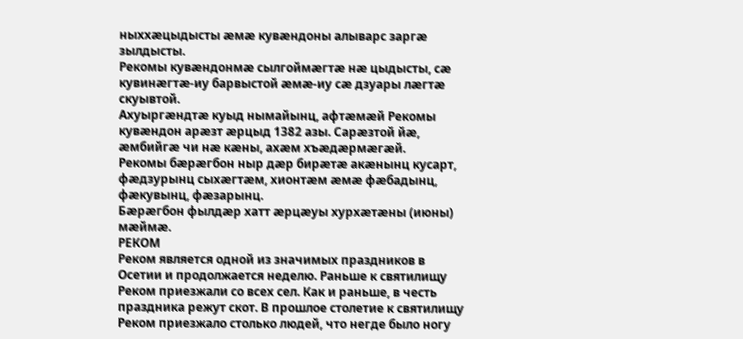ныххæцыдысты æмæ кувæндоны алыварс заргæ зылдысты.
Рекомы кувæндонмæ сылгоймæгтæ нæ цыдысты, сæ кувинæгтæ-иу барвыстой æмæ-иу сæ дзуары лæгтæ скуывтой.
Ахуыргæндтæ куыд нымайынц, афтæмæй Рекомы кувæндон арæзт æрцыд 1382 азы. Сарæзтой йæ, æмбийгæ чи нæ кæны, ахæм хъæдæрмæгæй.
Рекомы бæрæгбон ныр дæр бирæтæ акæнынц кусарт, фæдзурынц сыхæгтæм, хионтæм æмæ фæбадынц, фæкувынц, фæзарынц.
Бæрæгбон фылдæр хатт æрцæуы хурхæтæны (июны) мæймæ.
РЕКОМ
Реком является одной из значимых праздников в Осетии и продолжается неделю. Раньше к святилищу Реком приезжали со всех сел. Как и раньше, в честь праздника режут скот. В прошлое столетие к святилищу Реком приезжало столько людей, что негде было ногу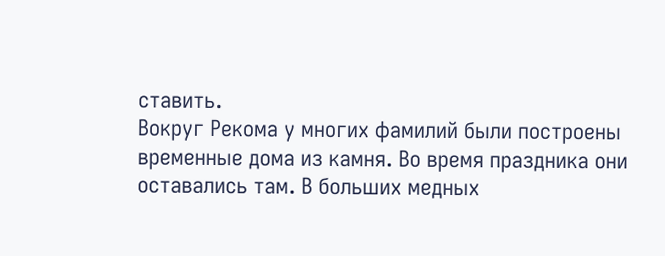ставить.
Вокруг Рекома у многих фамилий были построены временные дома из камня. Во время праздника они оставались там. В больших медных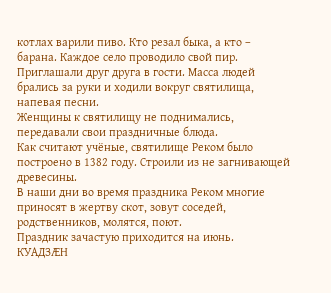котлах варили пиво. Кто резал быка, а кто – барана. Каждое село проводило свой пир. Приглашали друг друга в гости. Масса людей брались за руки и ходили вокруг святилища, напевая песни.
Женщины к святилищу не поднимались, передавали свои праздничные блюда.
Как считают учёные, святилище Реком было построено в 1382 году. Строили из не загнивающей древесины.
В наши дни во время праздника Реком многие приносят в жертву скот, зовут соседей, родственников, молятся, поют.
Праздник зачастую приходится на июнь.
КУАДЗÆН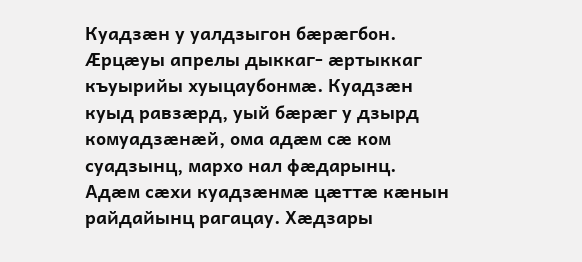Куадзæн у уалдзыгон бæрæгбон. Æрцæуы апрелы дыккаг- æртыккаг къуырийы хуыцаубонмæ. Куадзæн куыд равзæрд, уый бæрæг у дзырд комуадзæнæй, ома адæм сæ ком суадзынц, мархо нал фæдарынц.
Адæм сæхи куадзæнмæ цæттæ кæнын райдайынц рагацау. Хæдзары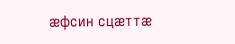æфсин сцæттæ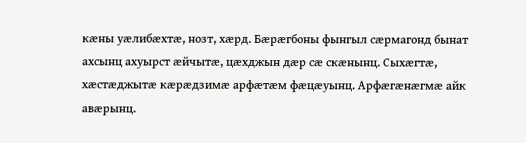кæны уæлибæхтæ, нозт, хæрд. Бæрæгбоны фынгыл сæрмагонд бынат ахсынц ахуырст æйчытæ, цæхджын дæр сæ скæнынц. Сыхæгтæ, хæстæджытæ кæрæдзимæ арфæтæм фæцæуынц. Арфæгæнæгмæ айк авæрынц.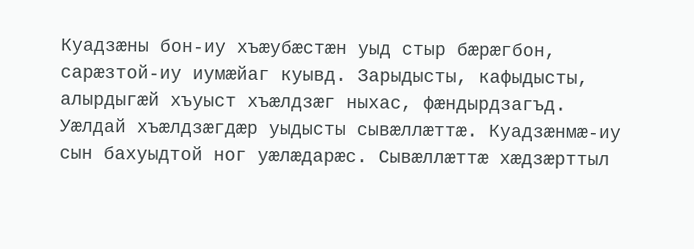Куадзæны бон-иу хъæубæстæн уыд стыр бæрæгбон, сарæзтой-иу иумæйаг куывд. Зарыдысты, кафыдысты, алырдыгæй хъуыст хъæлдзæг ныхас, фæндырдзагъд. Уæлдай хъæлдзæгдæр уыдысты сывæллæттæ. Куадзæнмæ-иу сын бахуыдтой ног уæлæдарæс. Сывæллæттæ хæдзæрттыл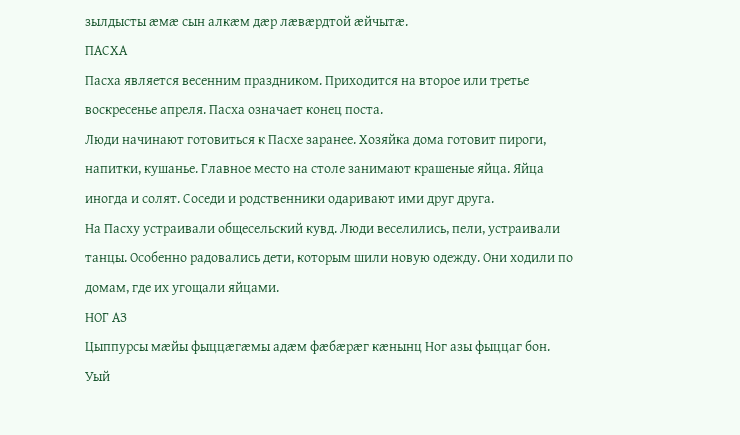зылдысты æмæ сын алкæм дæр лæвæрдтой æйчытæ.
ПАСХА
Пасха является весенним праздником. Приходится на второе или третье воскресенье апреля. Пасха означает конец поста.
Люди начинают готовиться к Пасхе заранее. Хозяйка дома готовит пироги, напитки, кушанье. Главное место на столе занимают крашеные яйца. Яйца иногда и солят. Соседи и родственники одаривают ими друг друга.
На Пасху устраивали общесельский кувд. Люди веселились, пели, устраивали танцы. Особенно радовались дети, которым шили новую одежду. Они ходили по домам, где их угощали яйцами.
НОГ АЗ
Цыппурсы мæйы фыццæгæмы адæм фæбæрæг кæнынц Ног азы фыццаг бон. Уый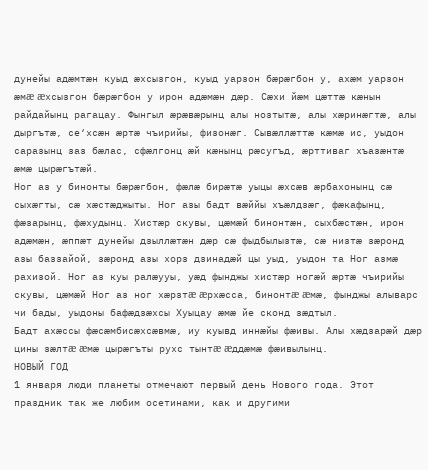дунейы адæмтæн куыд æхсызгон, куыд уарзон бæрæгбон у, ахæм уарзон æмæ æхсызгон бæрæгбон у ирон адæмæн дæр. Сæхи йæм цæттæ кæнын райдайынц рагацау. Фынгыл æрæвæрынц алы нозтытæ, алы хæринæгтæ, алы дыргътæ, се‘хсæн æртæ чъирийы, физонæг. Сывæллæттæ кæмæ ис, уыдон саразынц заз бæлас, сфæлгонц æй кæнынц рæсугъд, æрттиваг хъазæнтæ æмæ цырæгътæй.
Ног аз у бинонты бæрæгбон, фæлæ бирæтæ уыцы æхсæв æрбахонынц сæ сыхæгты, сæ хæстæджыты. Ног азы бадт вæййы хъæлдзæг, фæкафынц, фæзарынц, фæхудынц. Хистæр скувы, цæмæй бинонтæн, сыхбæстæн, ирон адæмæн, æппæт дунейы дзыллæтæн дæр сæ фыдбылызтæ, сæ низтæ зæронд азы баззайой, зæронд азы хорз дзинадæй цы уыд, уыдон та Ног азмæ рахизой. Ног аз куы ралæууы, уæд фынджы хистæр ногæй æртæ чъирийы скувы, цæмæй Ног аз ног хæрзтæ æрхæсса, бинонтæ æмæ, фынджы алыварс чи бады, уыдоны бафæдзæхсы Хуыцау æмæ йе сконд зæдтыл.
Бадт ахæссы фæсæмбисæхсæвмæ, иу куывд иннæйы фæивы. Алы хæдзарæй дæр цины зæлтæ æмæ цырæгъты рухс тынтæ æддæмæ фæивылынц.
НОВЫЙ ГОД
1 января люди планеты отмечают первый день Нового года. Этот праздник так же любим осетинами, как и другими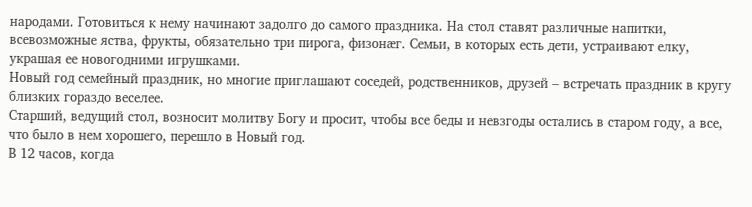народами. Готовиться к нему начинают задолго до самого праздника. На стол ставят различные напитки, всевозможные яства, фрукты, обязательно три пирога, физонæг. Семьи, в которых есть дети, устраивают елку, украшая ее новогодними игрушками.
Новый год семейный праздник, но многие приглашают соседей, родственников, друзей – встречать праздник в кругу близких гораздо веселее.
Старший, ведущий стол, возносит молитву Богу и просит, чтобы все беды и невзгоды остались в старом году, а все, что было в нем хорошего, перешло в Новый год.
В 12 часов, когда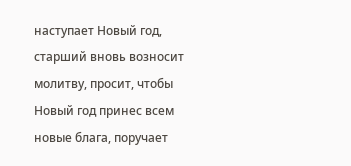наступает Новый год, старший вновь возносит молитву, просит, чтобы Новый год принес всем новые блага, поручает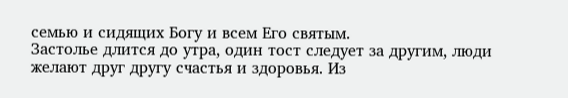семью и сидящих Богу и всем Его святым.
Застолье длится до утра, один тост следует за другим, люди желают друг другу счастья и здоровья. Из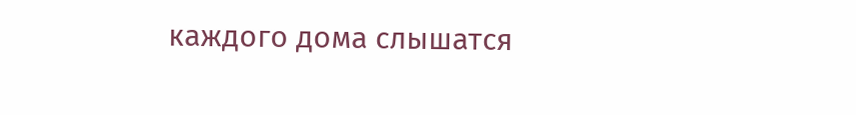каждого дома слышатся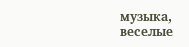музыка, веселые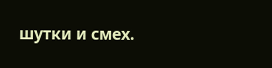шутки и смех.